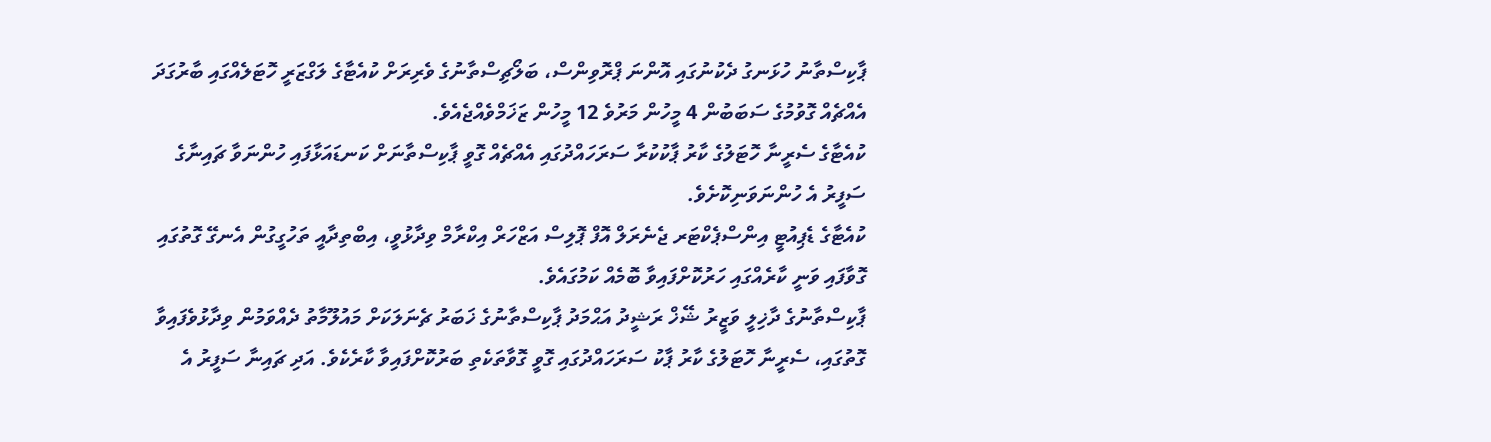ޕާކިސްތާނު ހުޅަނގު ދެކުނުގައި އޮންނަ ޕްރޮވިންސް، ބަލޯޗިސްތާނުގެ ވެރިރަށް ކުއެޓާގެ ލަގްޒަރީ ހޮޓަލެއްގައި ބާރުގަދަ އެއްޗެއް ގޮވުމުގެ ސަބަބުން 4 މީހުން މަރުވެ 12 މީހުން ޒަޚަމްވެއްޖެއެވެ.
ކުއެޓާގެ ސެރީނާ ހޮޓަލުގެ ކާރު ޕާކުކުރާ ސަރަހައްދުގައި އެއްޗެއް ގޮވީ ޕާކިސްތާނަށް ކަނޑައަޅާފައި ހުންނަވާ ޗައިނާގެ ސަފީރު އެ ހުންނަވަނިކޮށެވެ.
ކުއެޓާގެ ޑެޕިއުޓީ އިންސްޕެކްޓަރ ޖެނެރަލް އޮފް ޕޮލިސް އަޒްހަރް އިކްރާމް ވިދާޅުވީ، އިބްތިދާއީ ތަހުގީގުން އެނގޭ ގޮތުގައި ގޮވާފައި ވަނީ ކާރެއްގައި ހަރުކޮށްފައިވާ ބޮމެއް ކަމުގައެވެ.
ޕާކިސްތާނުގެ ދާޚިލީ ވަޒީރު ޝޭޚް ރަޝީދު އަޙްމަދު ޕާކިސްތާނުގެ ޚަބަރު ޗެނަލަކަށް މައުލޫމާތު ދެއްވަމުން ވިދާޅުވެފައިވާ ގޮތުގައި، ސެރީނާ ހޮޓަލުގެ ކާރު ޕާކު ސަރަހައްދުގައި ގޮވީ ގޮވާތަކެތި ބަރުކޮށްފައިވާ ކާރެކެވެ. އަދި ޗައިނާ ސަފީރު އެ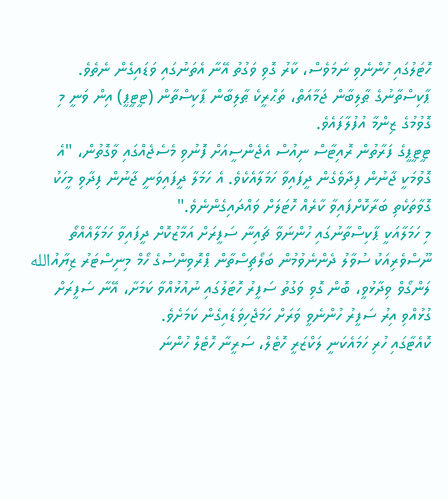ހޮޓަލުގައި ހުންނެވި ނަމަވެސް، ކާރު ގޮވި ވަގުތު އޭނާ އެތަނުގައި ވަޑައިގެން ނެތެވެ.
ޕާކިސްތާނުގެ ޠާލިބާން ޖަމާއަތް، ތަޙްރީކެ ޠާލިބާން ޕާކިސްތާން (ޓީޓީޕީ) އިން ވަނީ މި ގޮވުމުގެ ޒިންމާ އުފުލާފައެވެ.
ޓީޓީޕީގެ ފަރާތުން ރޮއިޓާސް ނިއުސް އެޖެންސީއަށް ފޮނުވި މެސެޖެއްގައި ވާގޮތުން، "އެ ގޮވުމަކީ ޖާނުން ފިދާވެގެން ދީފައިވާ ހަމަލާއެކެވެ. އެ ހަމަލާ ދީފައިވަނީ ޖާނުން ފިދާވި މީހަކު ގޮވާތަކެތި ބަރާކޮށްފައިވާ ކާރެއް ހޮޓަލަށް ވައްދައިގެންނެވެ."
މި ހަމަލާއަކީ ޕާކިސްތާނުގައި ހުންނަވާ ޗައިނާ ސަފީރަށް އަމާޒުކޮށް ދީފައިވާ ހަމަލާއެއްތޯ ނޫސްވެރިއަކު ސުވާލު ދެންނެވުމުން ބަލޯޗިސްތާން ޕްރޮވިންސުގެ ހޯމް މިނިސްޓަރު ޒިޔާއުالله ލަންގޯވް ވިދާޅުވީ، ބޮން ގޮވި ވަގުތު ސަފީރު ހޮޓަލުގައި ނުއުޅުއްވާ ކަމަށާ، އޭނާ ސަފީރަށް ގުޅުއްވި އިރު ސަފީރު ހުންނެވީ ވަރަށް ހަމަޖެހިވަޑައިގެން ކަމަށެވެ.
ކޮއެޓާގައި ހުރި ހަމައެކަނީ ލަކްޒަރީ ހޮޓެލް، ސަރީނާ ހޮޓެލް ހުންނަ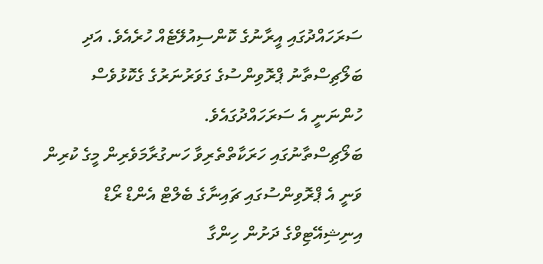ސަރަހައްދުގައި އީރާނުގެ ކޮންސިއުލޭޓެއް ހުރެއެވެ. އަދި ބަލޯޗިސްތާނު ޕްރޮވިންސުގެ ގަވަރުނަރުގެ ގެކޮޅުވެސް ހުންނަނީ އެ ސަރަހައްދުގައެވެ.
ބަލޯޗިސްތާނުގައި ހަރަކާތްތެރިވާ ހަނގުރާމަވެރިން މީގެ ކުރިން ވަނީ އެ ޕްރޮވިންސުގައި ޗައިނާގެ ބެލްޓް އެންޑް ރޯޑް އިނިޝިއޭޓިވްގެ ދަށުން ހިންގާ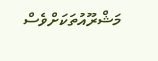މަޝްރޫއުތަކަށްވެސް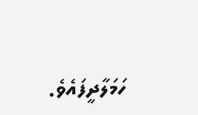ހަމަލާދީފައެވެ.